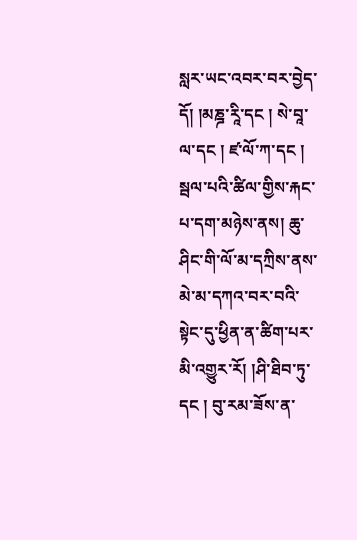སླར་ཡང་འབར་བར་བྱེད་དོ། །མཎྜ་རཱི་དང ། སེ་བཱ་ལ་དང ། ཛ་ལོ་ཀ་དང ། སྦལ་པའི་ཚིལ་གྱིས་རྐང་པ་དག་མཉེས་ནས། ཆུ་ཤིང་གི་ལོ་མ་དཀྲིས་ནས་མེ་མ་དཀའ་བར་བའི་སྟེང་དུ་ཕྱིན་ན་ཚིག་པར་མི་འགྱུར་རོ། །ཤི་ཐིབ་ཏུ་དང ། བུ་རམ་ཟོས་ན་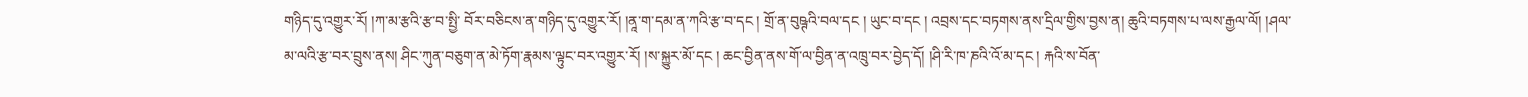གཉིད་དུ་འགྱུར་རོ། །ཀ་མ་རྩའི་རྩ་བ་སྤྱི་ བོར་བཅིངས་ན་གཉིད་དུ་འགྱུར་རོ། །ནཱ་ག་དམ་ན་ཀའི་རྩ་བ་དང ། གྲོ་ན་བུཥྚའི་བལ་དང ། ཡུང་བ་དང ། འབྲས་དང་བཏགས་ནས་དྲིལ་གྱིས་བྱས་ན། ཆུའི་བཏགས་པ་ལས་རྒྱལ་ལོ། །ཤལ་མ་ལའི་རྩ་བར་བྲུས་ནས། ཤིང་ཀུན་བཅུག་ན་མེ་ཏོག་རྣམས་ལྟུང་བར་འགྱུར་རོ། །ས་སྐྱུར་མོ་དང ། ཆང་བྱིན་ནས་གོ་ལ་བྱིན་ན་འཁྲུ་བར་བྱེད་དོ། །ཤི་རི་ཁ་ཎའི་འོ་མ་དང ། རྐའི་ས་བོན་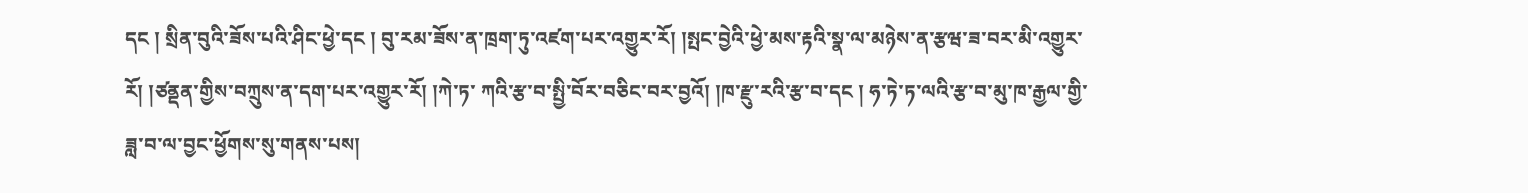དང ། སྲིན་བུའི་ཟོས་པའི་ཤིང་ཕྱེ་དང ། བུ་རམ་ཟོས་ན་ཁྲག་ཏུ་འཛག་པར་འགྱུར་རོ། །སྤང་བྱེའི་ཕྱེ་མས་རྟའི་སྣ་ལ་མཉེས་ན་རྩཝ་ཟ་བར་མི་འགྱུར་རོ། །ཙནྡན་གྱིས་བཀྲུས་ན་དག་པར་འགྱུར་རོ། །ཀེ་ཏ་ ཀའི་རྩ་བ་སྤྱི་བོར་བཅིང་བར་བྱའོ། །ཁ་རྫུ་རའི་རྩ་བ་དང ། ཧ་ཏེ་ཏ་ལའི་རྩ་བ་མུ་ཁ་རྒྱལ་གྱི་ཟླ་བ་ལ་བྱང་ཕྱོགས་སུ་གནས་པས།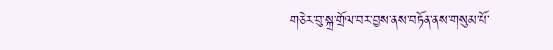གཅེར་བུ་སྐྲ་གྲོལ་བར་བྱས་ནས་བཏོན་ནས་གསུམ་པོ་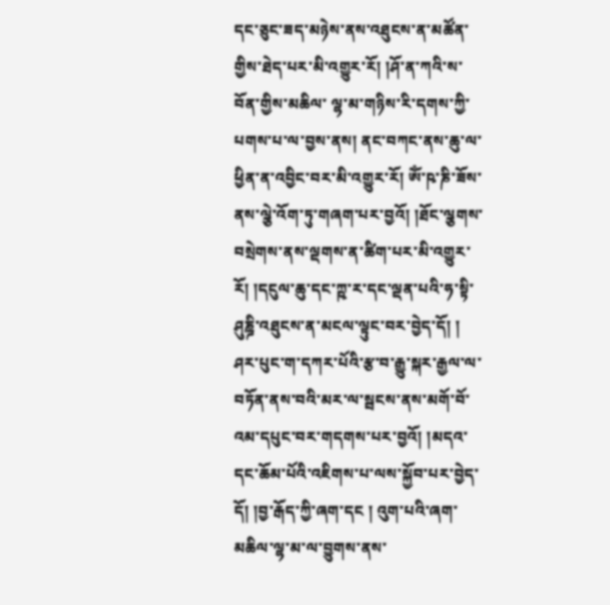དང་ཅུང་ཟད་མཉེས་ནས་འཐུངས་ན་མཚོན་གྱིས་ཐེད་པར་མི་འགྱུར་རོ། །ཤོ་ན་ཀའི་ས་བོན་གྱིས་མཆིལ་ ལྷ་མ་གཉིས་རི་དགས་ཀྱི་པགས་པ་ལ་བྱས་ནས། ནང་བཀང་ནས་ཆུ་ལ་ཕྱིན་ན་འབྱིང་བར་མི་འགྱུར་རོ། ཨོཾ་ཥ་ཎི་ཟོས་ནས་ལྕེ་འོག་ཏུ་གཞག་པར་བྱའོ། །ཐོང་ལྕགས་བསྲེགས་ནས་ལྡགས་ན་ཚིག་པར་མི་འགྱུར་རོ། །དངུལ་ཆུ་དང་ཀྵ་ར་དང་ལྡན་པའི་ཧ་སྟི་ཤུཎྜི་འཐུངས་ན་མངལ་ལྟུང་བར་བྱེད་དོ། ། ཤར་པུང་ག་དཀར་པོའི་རྩ་བ་རྒྱུ་སྐར་རྒྱལ་ལ་བཏོན་ནས་བའི་མར་ལ་སྦངས་ནས་མགོ་བོ་འམ་དཔུང་བར་གདགས་པར་བྱའོ། །མདའ་དང་ཆོམ་པོའི་འཇིགས་པ་ལས་སྐྱོབ་པར་བྱེད་དོ། །བྱ་རྒོད་ཀྱི་ཞག་དང ། འུག་པའི་ཞག་མཆིལ་ལྷ་མ་ལ་བྱུགས་ནས་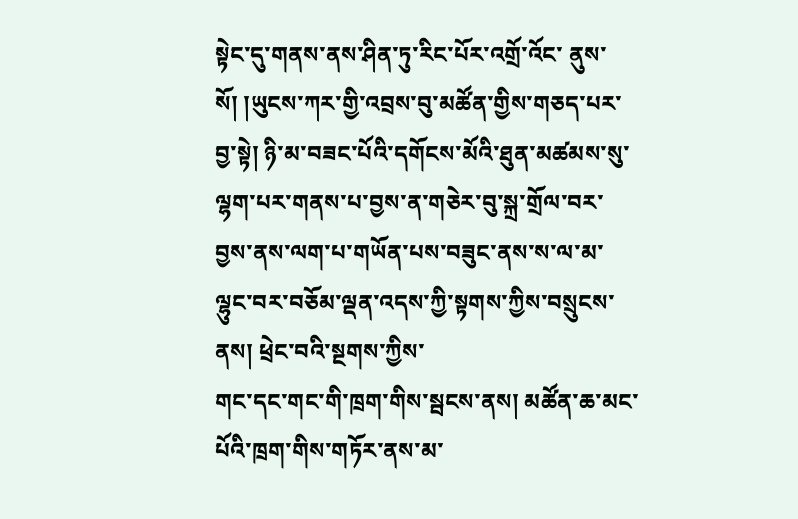སྟེང་དུ་གནས་ནས་ཤིན་ཏུ་རིང་པོར་འགྲོ་འོང་ ནུས་སོ། །ཡུངས་ཀར་གྱི་འབྲས་བུ་མཚོན་གྱིས་གཅད་པར་བྱ་སྟེ། ཉི་མ་བཟང་པོའི་དགོངས་མོའི་ཐུན་མཚམས་སུ་ལྷག་པར་གནས་པ་བྱས་ན་གཅེར་བུ་སྐྲ་གྲོལ་བར་བྱས་ནས་ལག་པ་གཡོན་པས་བཟུང་ནས་ས་ལ་མ་ལྷུང་བར་བཅོམ་ལྡན་འདས་ཀྱི་སྟགས་ཀྱིས་བསྲུངས་ནས། ཕྲེང་བའི་སྔགས་ཀྱིས་
གང་དང་གང་གི་ཁྲག་གིས་སྦངས་ནས། མཚོན་ཆ་མང་པོའི་ཁྲག་གིས་གཏོར་ནས་མ་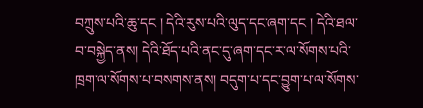བཀྲུས་པའི་ཆུ་དང ། དེའི་རུས་པའི་ལུད་དང་ཞག་དང ། དེའི་ཐལ་བ་བསྐྱེད་ནས། དེའི་ཐོད་པའི་ནང་དུ་ཞག་དང་ར་ལ་སོགས་པའི་ཁྲག་ལ་སོགས་པ་བསགས་ནས། བདུག་པ་དང་བྱུག་པ་ལ་སོགས་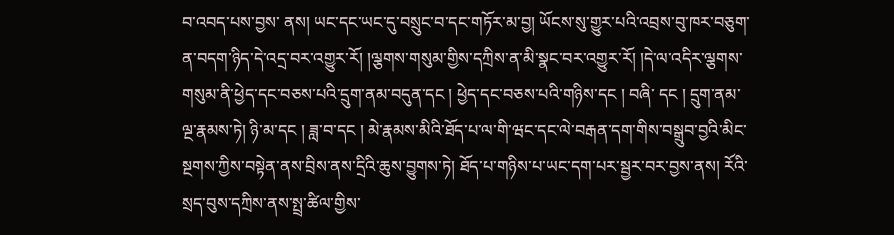བ་འབད་པས་བྱས་ ནས། ཡང་དང་ཡང་དུ་བསྲུང་བ་དང་གཏོར་མ་བྱ། ཡོངས་སུ་གྱུར་པའི་འབྲས་བུ་ཁར་བཅུག་ན་བདག་ཉིད་དེ་འདྲ་བར་འགྱུར་རོ། །ལྕགས་གསུམ་གྱིས་དཀྲིས་ན་མི་སྣང་བར་འགྱུར་རོ། །དེ་ལ་འདིར་ལྕགས་གསུམ་ནི་ཕྱེད་དང་བཅས་པའི་དྲུག་ནམ་བདུན་དང ། ཕྱེད་དང་བཅས་པའི་གཉིས་དང ། བཞི་ དང ། དྲུག་ནམ་ལྔ་རྣམས་ཏེ། ཉི་མ་དང ། ཟླ་བ་དང ། མེ་རྣམས་མིའི་ཐོད་པ་ལ་གི་ཝང་དང་ལེ་བརྒན་དག་གིས་བསྒྲུབ་བྱའི་མིང་སྔགས་ཀྱིས་བསྟེན་ནས་བྲིས་ནས་དྲིའི་ཆུས་བྱུགས་ཏེ། ཐོད་པ་གཉིས་པ་ཡང་དག་པར་སྦྱར་བར་བྱས་ནས། རོའི་སྲད་བུས་དཀྲིས་ནས་སྤྲ་ཚིལ་གྱིས་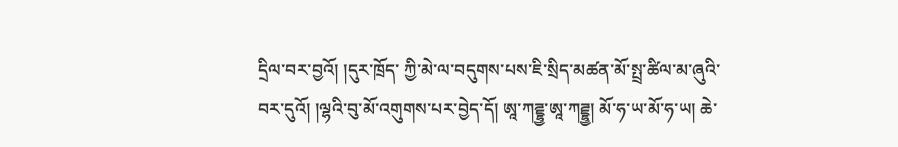དྲིལ་བར་བྱའོ། །དུར་ཁྲོད་ ཀྱི་མེ་ལ་བདུགས་པས་ཇི་སྲིད་མཚན་མོ་སྤྲ་ཚིལ་མ་ཞུའི་བར་དུའོ། །ལྷའི་བུ་མོ་འགུགས་པར་བྱེད་དོ། ཨཱ་ཀཌྡྷྱ་ཨཱ་ཀཌྡྷྱ། མོ་ཧ་ཡ་མོ་ཧ་ཡ། ཆེ་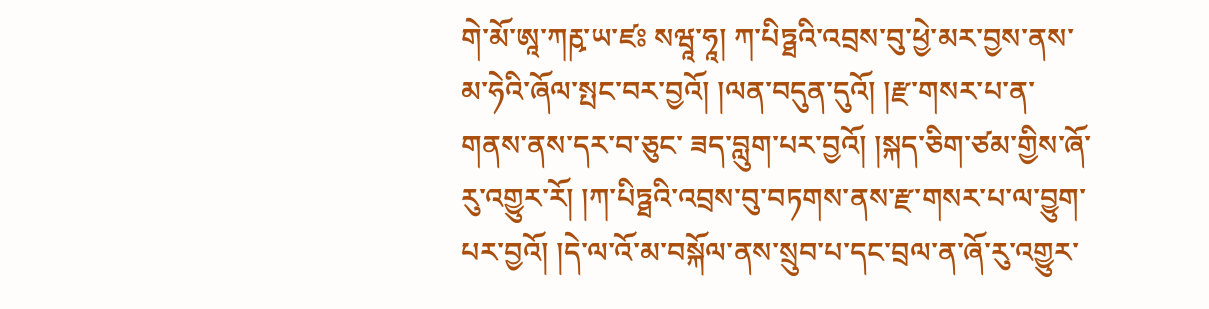གེ་མོ་ཨཱ་ཀརྵ་ཡ་ཛཿ སཝཱ་ཧཱ། ཀ་པིཏྠའི་འབྲས་བུ་ཕྱེ་མར་བྱས་ནས་མ་ཧེའི་ཞོལ་སྤང་བར་བྱའོ། །ལན་བདུན་དུའོ། །རྫ་གསར་པ་ན་གནས་ནས་དར་བ་ཅུང་ ཟད་བླུག་པར་བྱའོ། །སྐད་ཅིག་ཙམ་གྱིས་ཞོ་རུ་འགྱུར་རོ། །ཀ་པིཏྠའི་འབྲས་བུ་བཏགས་ནས་རྫ་གསར་པ་ལ་བྱུག་པར་བྱའོ། །དེ་ལ་འོ་མ་བསྐོལ་ནས་སྲུབ་པ་དང་བྲལ་ན་ཞོ་རུ་འགྱུར་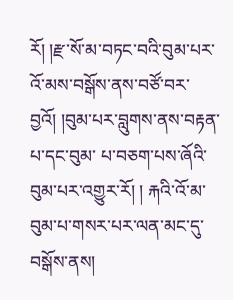རོ། །རྫ་སོ་མ་བཏང་བའི་བུམ་པར་འོ་མས་བསྒོས་ནས་བཙོ་བར་བྱའོ། །བུམ་པར་བླུགས་ནས་བརྟན་པ་དང་བུམ་ པ་བཅག་པས་ཞོའི་བུམ་པར་འགྱུར་རོ། ། རྐའི་འོ་མ་བུམ་པ་གསར་པར་ལན་མང་དུ་བསྒོས་ནས།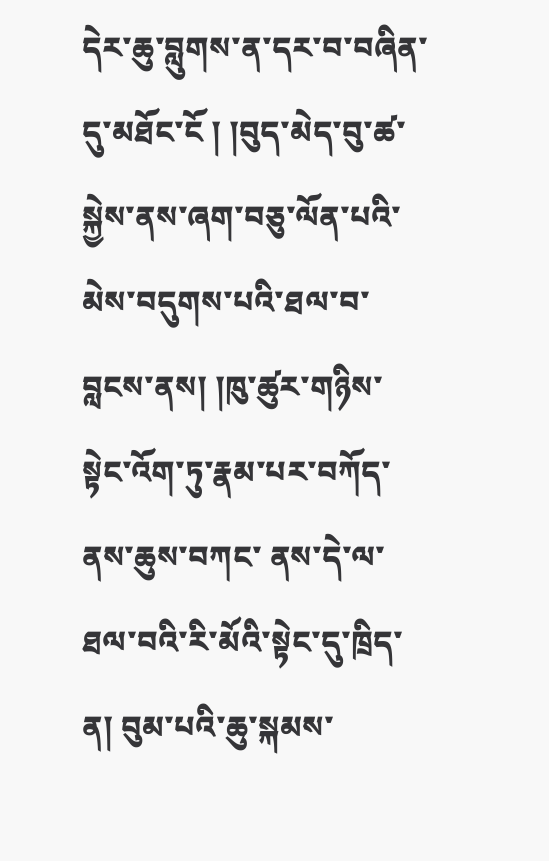དེར་ཆུ་བླུགས་ན་དར་བ་བཞིན་དུ་མཐོང་ངོ ། །བུད་མེད་བུ་ཚ་སྐྱེས་ནས་ཞག་བཅུ་ལོན་པའི་མེས་བདུགས་པའི་ཐལ་བ་བླངས་ནས། །ཁུ་ཚུར་གཉིས་སྟེང་འོག་ཏུ་རྣམ་པར་བཀོད་ནས་ཆུས་བཀང་ ནས་དེ་ལ་ཐལ་བའི་རི་མོའི་སྟེང་དུ་ཁྲིད་ན། བུམ་པའི་ཆུ་སྐམས་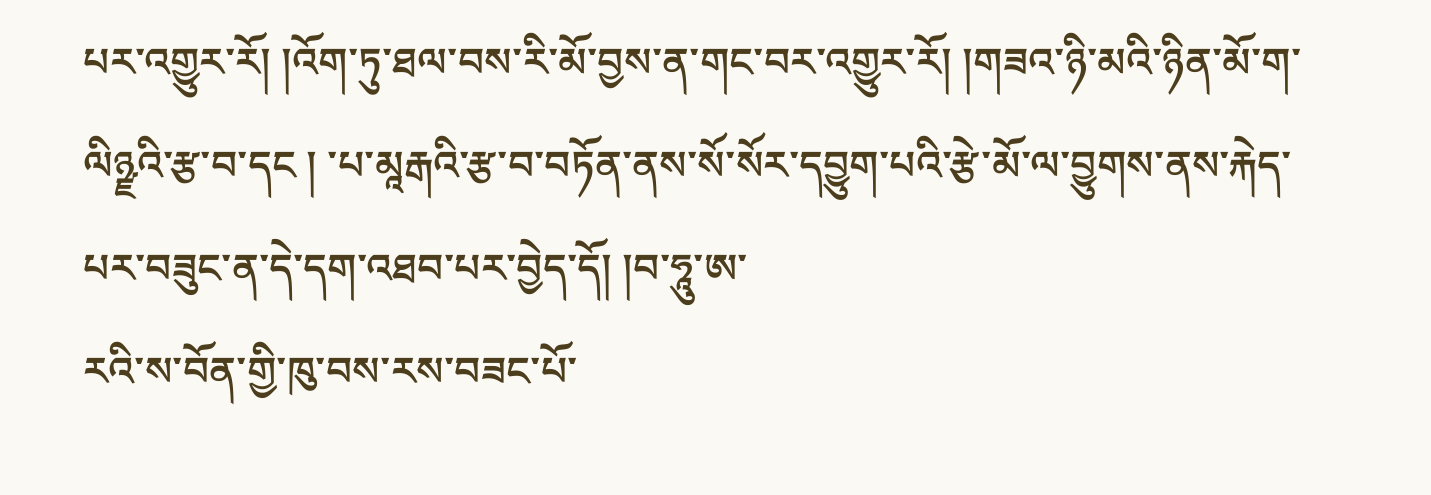པར་འགྱུར་རོ། །འོག་ཏུ་ཐལ་བས་རི་མོ་བྱས་ན་གང་བར་འགྱུར་རོ། །གཟའ་ཉི་མའི་ཉིན་མོ་ག་ལིཉྫའི་རྩ་བ་དང ། ་པ་མཱརྒའི་རྩ་བ་བཏོན་ནས་སོ་སོར་དབྱུག་པའི་རྩེ་མོ་ལ་བྱུགས་ནས་རྐེད་པར་བཟུང་ན་དེ་དག་འཐབ་པར་བྱེད་དོ། །བ་ཧཱུ་ཨ་
རའི་ས་བོན་གྱི་ཁུ་བས་རས་བཟང་པོ་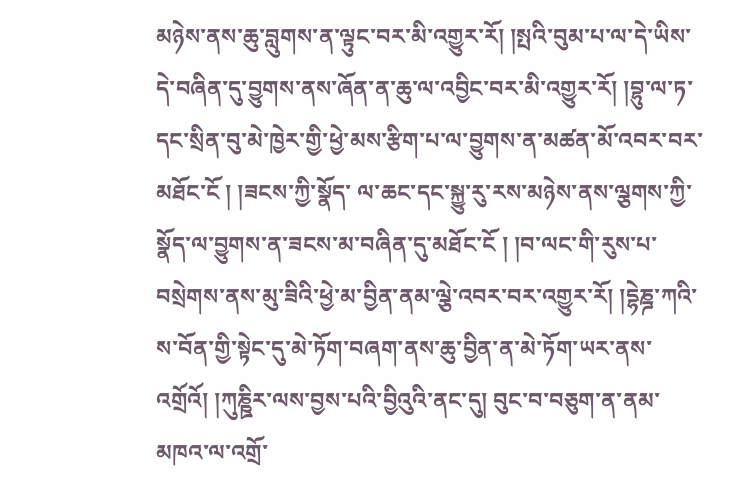མཉེས་ནས་ཆུ་བླུགས་ན་ལྟུང་བར་མི་འགྱུར་རོ། །སྤའི་བུམ་པ་ལ་དེ་ཡིས་དེ་བཞིན་དུ་བྱུགས་ནས་ཞོན་ན་ཆུ་ལ་འབྱིང་བར་མི་འགྱུར་རོ། །བྷུ་ལ་ཏ་དང་སྲིན་བུ་མེ་ཁྱེར་གྱི་ཕྱེ་མས་རྩིག་པ་ལ་བྱུགས་ན་མཚན་མོ་འབར་བར་མཐོང་ངོ ། །ཟངས་ཀྱི་སྣོད་ ལ་ཆང་དང་སྐྱུ་རུ་རས་མཉེས་ནས་ལྕགས་ཀྱི་སྣོད་ལ་བྱུགས་ན་ཟངས་མ་བཞིན་དུ་མཐོང་ངོ ། །བ་ལང་གི་རུས་པ་བསྲེགས་ནས་མུ་ཟིའི་ཕྱེ་མ་བྱིན་ནམ་ལྕེ་འབར་བར་འགྱུར་རོ། །དྷེཎྜ་ཀའི་ས་བོན་གྱི་སྟེང་དུ་མེ་ཏོག་བཞག་ནས་ཆུ་བྱིན་ན་མེ་ཏོག་ཡར་ནས་འགྲོའོ། །ཀུཎྛིར་ལས་བྱས་པའི་བྱིའུའི་ནང་དུ། བུང་བ་བཅུག་ན་ནམ་མཁའ་ལ་འགྲོ་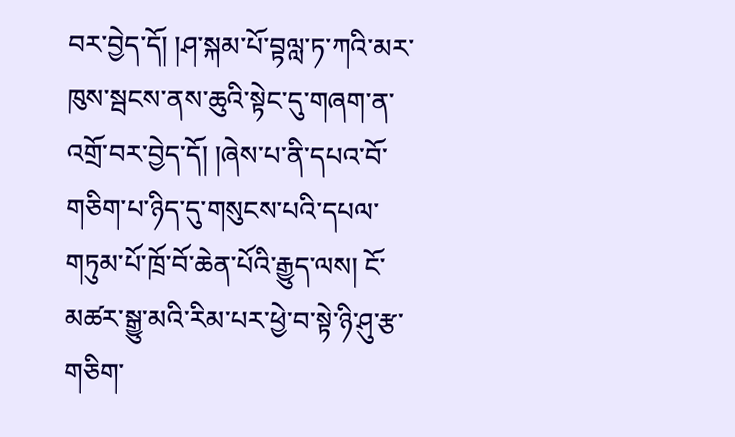བར་བྱེད་དོ། །ཤ་སྐམ་པོ་བྟལླ་ཏ་ཀའི་མར་ཁུས་སྦངས་ནས་ཆུའི་སྟེང་དུ་གཞག་ན་འགྲོ་བར་བྱེད་དོ། །ཞེས་པ་ནི་དཔའ་བོ་གཅིག་པ་ཉིད་དུ་གསུངས་པའི་དཔལ་གཏུམ་པོ་ཁྲོ་བོ་ཆེན་པོའི་རྒྱུད་ལས། ངོ་མཚར་སྒྱུ་མའི་རིམ་པར་ཕྱེ་བ་སྟེ་ཉི་ཤུ་རྩ་གཅིག་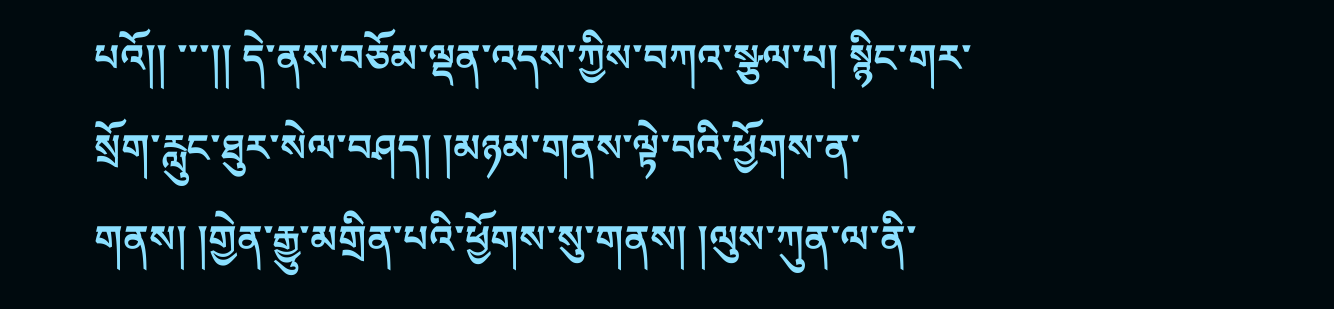པའོ།། ་་་།། དེ་ནས་བཅོམ་ལྡན་འདས་ཀྱིས་བཀའ་སྩལ་པ། སྙིང་གར་སྲོག་རླུང་ཐུར་སེལ་བཤད། །མཉམ་གནས་ལྟེ་བའི་ཕྱོགས་ན་གནས། །གྱེན་རྒྱུ་མགྲིན་པའི་ཕྱོགས་སུ་གནས། །ལུས་ཀུན་ལ་ནི་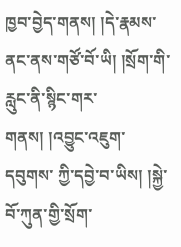ཁྱབ་བྱེད་གནས། །དེ་རྣམས་ནང་ནས་གཙོ་བོ་ཡི། །སྲོག་གི་རླུང་ནི་སྙིང་གར་གནས། །འབྱུང་འཇུག་དབུགས་ ཀྱི་དབྱེ་བ་ཡིས། །སྐྱེ་བོ་ཀུན་གྱི་སྲོག་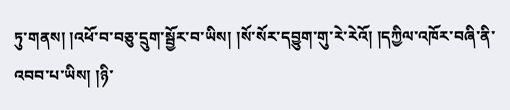ཏུ་གནས། །འཕོ་བ་བཅུ་དྲུག་སྦྱོར་བ་ཡིས། །སོ་སོར་དབྱུག་གུ་རེ་རེའོ། །དཀྱིལ་འཁོར་བཞི་ནི་འབབ་པ་ཡིས། །ཉི་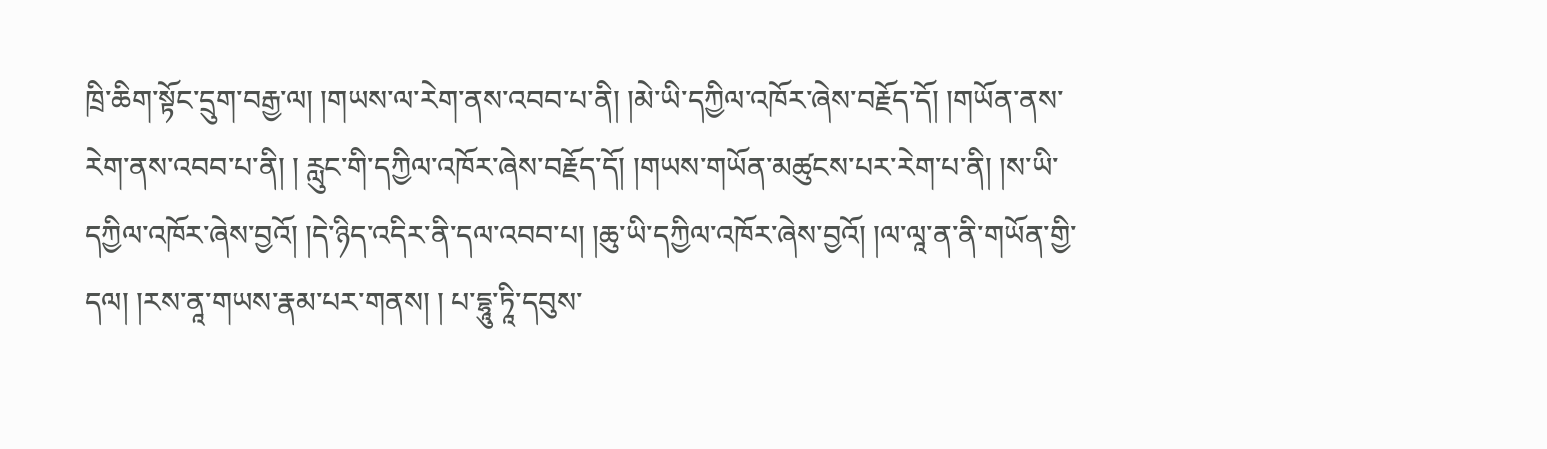ཁྲི་ཆིག་སྟོང་དྲུག་བརྒྱ་ལ། །གཡས་ལ་རེག་ནས་འབབ་པ་ནི། །མེ་ཡི་དཀྱིལ་འཁོར་ཞེས་བརྗོད་དོ། །གཡོན་ནས་རེག་ནས་འབབ་པ་ནི། ། རླུང་གི་དཀྱིལ་འཁོར་ཞེས་བརྗོད་དོ། །གཡས་གཡོན་མཚུངས་པར་རེག་པ་ནི། །ས་ཡི་དཀྱིལ་འཁོར་ཞེས་བྱའོ། །དེ་ཉིད་འདིར་ནི་དལ་འབབ་པ། །ཆུ་ཡི་དཀྱིལ་འཁོར་ཞེས་བྱའོ། །ལ་ལཱ་ན་ནི་གཡོན་གྱི་དལ། །རས་ནཱ་གཡས་རྣམ་པར་གནས། ། པ་དྷཱུ་ཏཱི་དབུས་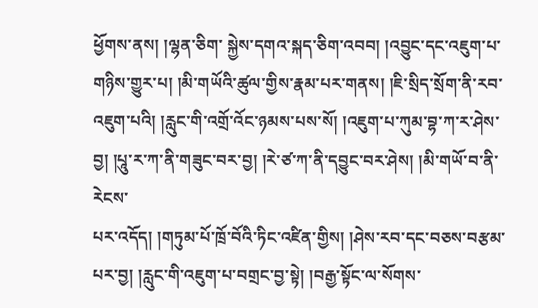ཕྱོགས་ནས། །ལྷན་ཅིག་ སྐྱེས་དགའ་སྐད་ཅིག་འབབ། །འབྱུང་དང་འཇུག་པ་གཉིས་གྱུར་པ། །མི་གཡོའི་ཚུལ་གྱིས་རྣམ་པར་གནས། །ཇི་སྲིད་སྲོག་ནི་རབ་འཇུག་པའི། །རླུང་གི་འགྲོ་འོང་ཉམས་པས་སོ། །འཇུག་པ་ཀུམ་བྷ་ཀ་ར་ཤེས་བྱ། །པཱུ་ར་ཀ་ནི་གཟུང་བར་བྱ། །རེ་ཙ་ཀ་ནི་དབྱུང་བར་ཤེས། །མི་གཡོ་བ་ནི་རེངས་
པར་འདོད། །གཏུམ་པོ་ཁྲོ་བོའི་ཏིང་འཛིན་གྱིས། །ཤེས་རབ་དང་བཅས་བརྩམ་པར་བྱ། །རླུང་གི་འཇུག་པ་བགྲང་བྱ་སྟེ། །བརྒྱ་སྟོང་ལ་སོགས་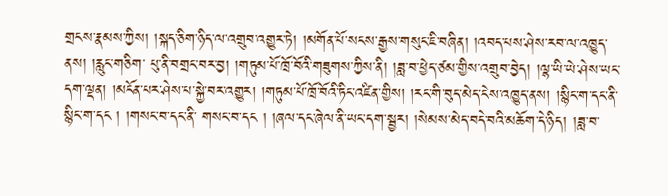གྲངས་རྣམས་ཀྱིས། །སྐད་ཅིག་ཉིད་ལ་འགྲུབ་འགྱུར་ཏེ། །མགོན་པོ་སངས་རྒྱས་གསུང་ཇི་བཞིན། །འབད་པས་ཤེས་རབ་ལ་འཁྱུད་ནས། །རླུང་གཅིག་ པུ་ནི་བགྲང་བར་བྱ། །གཏུམ་པོ་ཁྲོ་བོའི་གཟུགས་ཀྱིས་ནི། །ཟླ་བ་ཕྱེད་ཙམ་གྱིས་འགྲུབ་བྱེད། །ལྷ་ཡི་ཡེ་ཤེས་ཡང་དག་ལྡན། །མངོན་པར་ཤེས་པ་སྐྱེ་བར་འགྱུར། །གཏུམ་པོ་ཁྲོ་བོའི་ཏིང་འཛིན་གྱིས། །རང་གི་བུད་མེད་ངེས་འཁྱུད་ནས། །སྙིང་ག་དང་ནི་སྙིང་ག་དང ། །གསང་བ་དང་ནི་ གསང་བ་དང ། །ཞལ་དང་ཞེལ་ནི་ཡང་དག་སྦྱར། །སེམས་མེད་བདེ་བའི་མཆོག་དེ་ཉིད། །ཟླ་བ་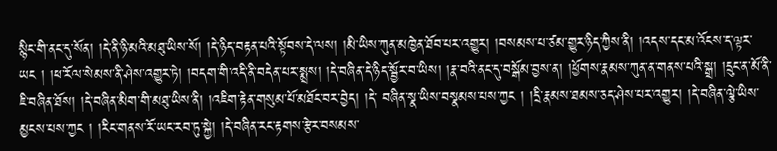སྙིང་གི་ནང་དུ་སོན། །དེ་ནི་ཉི་མའི་མཐུ་ཡིས་སོ། །དེ་ཉིད་བརྟན་པའི་སྟོབས་དེ་ལས། །མི་ཡིས་ཀུན་མཁྱེན་ཐོབ་པར་འགྱུར། །བསམས་པ་ཙམ་གྱུར་ཉིད་ཀྱིས་ནི། །འདས་དང་མ་འོངས་ད་ལྟར་ ཡང ། །ཕ་རོལ་སེམས་ནི་ཤེས་འགྱུར་ཏེ། །བདག་གི་འདི་ནི་བདེན་པར་སྨྲས། །དེ་བཞིན་དེ་ཉིད་སྦྱོར་བ་ཡིས། །རྣ་བའི་ནང་དུ་བསྒོམ་བྱས་ན། །ཕྱོགས་རྣམས་ཀུན་ན་གནས་པའི་སྒྲ། །དྲུང་ན་མོ་ནི་ཇི་བཞིན་ཐོས། །དེ་བཞིན་མིག་གི་མཐུ་ཡིས་ནི། །འཇིག་རྟེན་གསུམ་པོ་མཐོང་བར་བྱེད། །དེ་ བཞིན་སྣ་ཡིས་བསྣམས་པས་ཀྱང ། །དྲི་རྣམས་ཐམས་ཅད་ཤེས་པར་འགྱུར། །དེ་བཞིན་ལྕེ་ཡིས་མྱངས་པས་ཀྱང ། །རིང་གནས་རོ་ཡང་རབ་ཏུ་སྐྱེ། །དེ་བཞིན་རང་རྟགས་རྩེར་བསམས་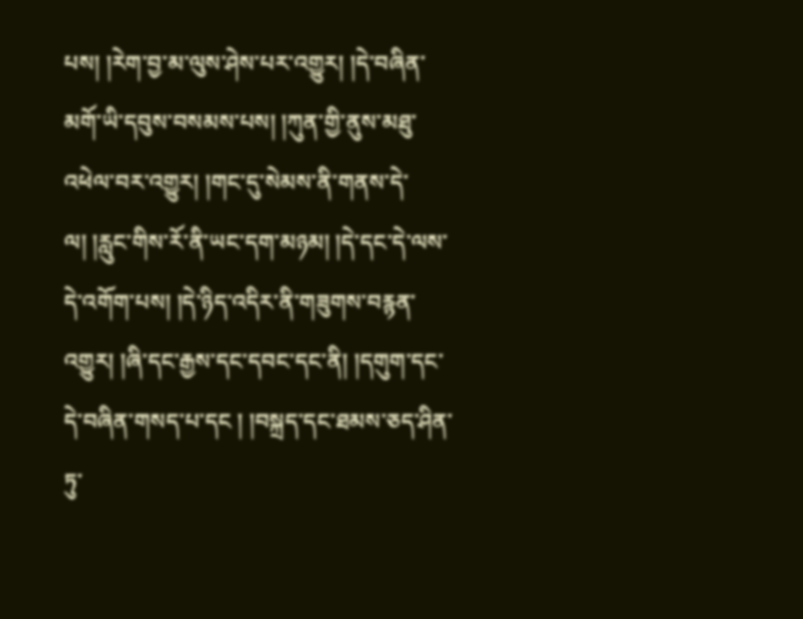པས། །རེག་བྱ་མ་ལུས་ཤེས་པར་འགྱུར། །དེ་བཞིན་མགོ་ཡི་དབུས་བསམས་པས། །ཀུན་གྱི་ནུས་མཐུ་ འཕེལ་བར་འགྱུར། །གང་དུ་སེམས་ནི་གནས་དེ་ལ། །རླུང་གིས་རོ་ནི་ཡང་དག་མཉམ། །དེ་དང་དེ་ལས་དེ་འགོག་པས། །དེ་ཉིད་འདིར་ནི་གཟུགས་བརྙན་འགྱུར། །ཞི་དང་རྒྱས་དང་དབང་དང་ནི། །དགུག་དང་དེ་བཞིན་གསད་པ་དང ། །བསྐྲད་དང་ཐམས་ཅད་ཤིན་ཏུ་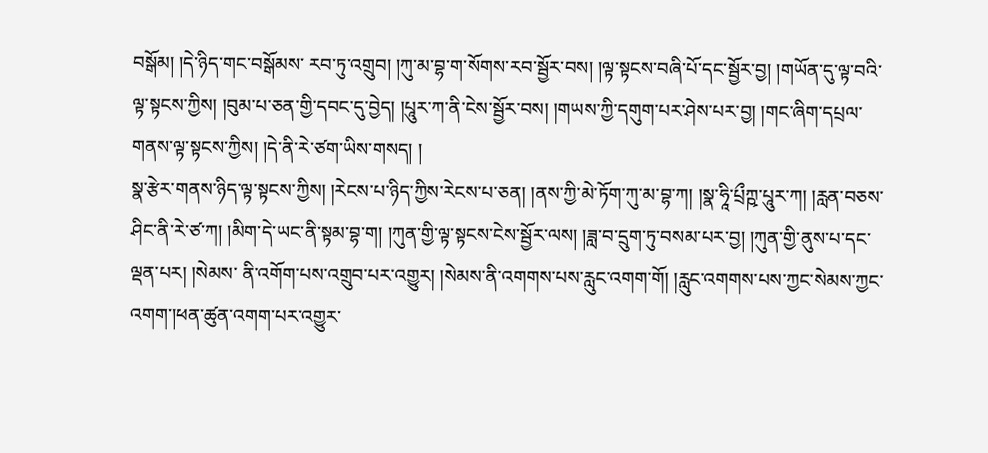བསྒོམ། །དེ་ཉིད་གང་བསྒོམས་ རབ་ཏུ་འགྲུབ། །ཀུ་མ་བྷ་ག་སོགས་རབ་སྦྱོར་བས། །ལྟ་སྟངས་བཞི་པོ་དང་སྦྱོར་བྱ། །གཡོན་དུ་ལྟ་བའི་ལྟ་སྟངས་ཀྱིས། །བུམ་པ་ཅན་གྱི་དབང་དུ་བྱེད། །པཱུར་ཀ་ནི་ངེས་སྦྱོར་བས། །གཡས་ཀྱི་དགུག་པར་ཤེས་པར་བྱ། །གང་ཞིག་དཔྲལ་གནས་ལྟ་སྟངས་ཀྱིས། །དེ་ནི་རེ་ཙག་ཡིས་གསད། །
སྣ་རྩེར་གནས་ཉིད་ལྟ་སྟངས་ཀྱིས། །རེངས་པ་ཉིད་ཀྱིས་རེངས་པ་ཅན། །ནས་ཀྱི་མེ་ཏོག་ཀུ་མ་བྷ་ཀ། །སྣ་ཧཱི་པྲྀཀྵ་པཱུར་ཀ། །རླན་བཅས་ཤིང་ནི་རེ་ཙ་ཀ། །མིག་དེ་ཡང་ནི་སྟམ་བྷ་ག། །ཀུན་གྱི་ལྟ་སྟངས་ངེས་སྦྱོར་ལས། །ཟླ་བ་དྲུག་ཏུ་བསམ་པར་བྱ། །ཀུན་གྱི་ནུས་པ་དང་ལྡན་པར། །སེམས་ ནི་འགོག་པས་འགྲུབ་པར་འགྱུར། །སེམས་ནི་འགགས་པས་རླུང་འགག་གོ། །རླུང་འགགས་པས་ཀྱང་སེམས་ཀྱང་འགག་།ཕན་ཚུན་འགག་པར་འགྱུར་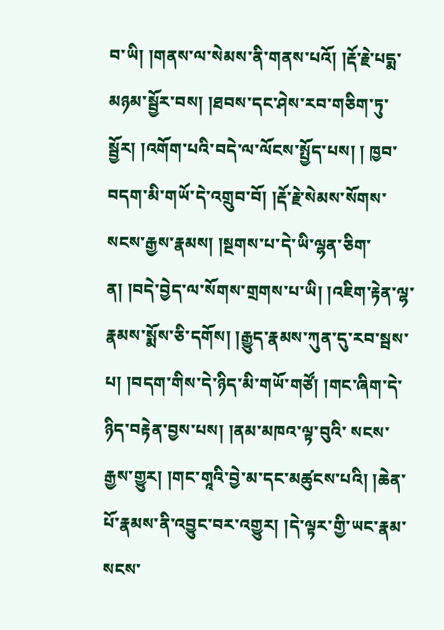བ་ཡི། །གནས་ལ་སེམས་ནི་གནས་པའོ། །རྡོ་རྗེ་པདྨ་མཉམ་སྦྱོར་བས། །ཐབས་དང་ཤེས་རབ་གཅིག་ཏུ་སྦྱོར། །འགོག་པའི་བདེ་ལ་ལོངས་སྤྱོད་པས། ། ཁྱབ་བདག་མི་གཡོ་དེ་འགྲུབ་བོ། །རྡོ་རྗེ་སེམས་སོགས་སངས་རྒྱས་རྣམས། །སྔགས་པ་དེ་ཡི་ལྷན་ཅིག་ན། །བདེ་བྱེད་ལ་སོགས་གྲགས་པ་ཡི། །འཇིག་རྟེན་ལྷ་རྣམས་སྨོས་ཅི་དགོས། །རྒྱུད་རྣམས་ཀུན་དུ་རབ་སྦས་པ། །བདག་གིས་དེ་ཉིད་མི་གཡོ་གཙོ། །གང་ཞིག་དེ་ཉིད་བརྟེན་བྱས་པས། །ནམ་མཁའ་ལྟ་བུའི་ སངས་རྒྱས་གྱུར། །གང་གཱའི་བྱེ་མ་དང་མཚུངས་པའི། །ཆེན་པོ་རྣམས་ནི་འབྱུང་བར་འགྱུར། །དེ་ལྟར་གྱི་ཡང་རྣམ་སངས་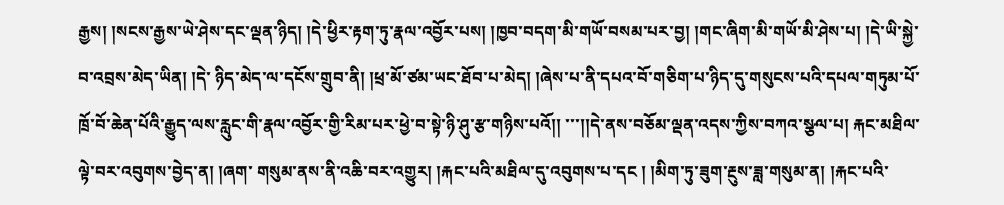རྒྱས། །སངས་རྒྱས་ཡེ་ཤེས་དང་ལྡན་ཉིད། །དེ་ཕྱིར་རྟག་ཏུ་རྣལ་འབྱོར་པས། །ཁྱབ་བདག་མི་གཡོ་བསམ་པར་བྱ། །གང་ཞིག་མི་གཡོ་མི་ཤེས་པ། །དེ་ཡི་སྐྱེ་བ་འབྲས་མེད་ཡིན། །དེ་ ཉིད་མེད་ལ་དངོས་གྲུབ་ནི། །ཕྲ་མོ་ཙམ་ཡང་ཐོབ་པ་མེད། །ཞེས་པ་ནི་དཔའ་བོ་གཅིག་པ་ཉིད་དུ་གསུངས་པའི་དཔལ་གཏུམ་པོ་ཁྲོ་བོ་ཆེན་པོའི་རྒྱུད་ལས་རླུང་གི་རྣལ་འབྱོར་གྱི་རིམ་པར་ཕྱེ་བ་སྟེ་ཉི་ཤུ་རྩ་གཉིས་པའོ།། ་་་།།དེ་ནས་བཅོམ་ལྡན་འདས་ཀྱིས་བཀའ་སྩལ་པ། རྐང་མཐིལ་ལྟེ་བར་འབུགས་བྱེད་ན། །ཞག་ གསུམ་ནས་ནི་འཆི་བར་འགྱུར། །རྐང་པའི་མཐིལ་དུ་འབུགས་པ་དང ། །མིག་ཏུ་ཟུག་རྔུས་ཟླ་གསུམ་ན། །རྐང་པའི་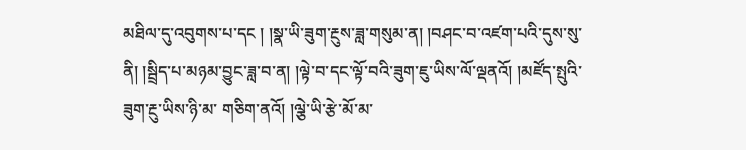མཐིལ་དུ་འབུགས་པ་དང ། །སྣ་ཡི་ཟུག་རྔུས་ཟླ་གསུམ་ན། །བཤང་བ་འཛག་པའི་དུས་སུ་ནི། །སྦྲིད་པ་མཉམ་བྱུང་ཟླ་བ་ན། །ལྟེ་བ་དང་ལྟོ་བའི་ཟུག་ཇུ་ཡིས་ལོ་ལྡནའོ། །མཛོད་སྤུའི་ཟུག་རྔུ་ཡིས་ཉི་མ་ གཅིག་ནའོ། །ལྕེ་ཡི་རྩེ་མོ་མ་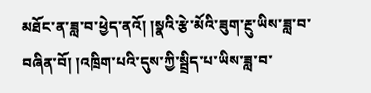མཐོང་ན་ཟླ་བ་ཕྱེད་ནའོ། །སྣའི་རྩེ་མོའི་ཟུག་རྔུ་ཡིས་ཟླ་བ་བཞིན་བོ། །འཁྲིག་པའི་དུས་ཀྱི་སྦྲིད་པ་ཡིས་ཟླ་བ་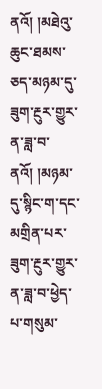ནའོ། །མཐེའུ་ཆུང་ཐམས་ཅད་མཉམ་དུ་ཟུག་རྔུར་གྱུར་ན་ཟླ་བ་ནའོ། །མཉམ་དུ་སྙིང་ག་དང་མགྲིན་པར་ཟུག་རྔུར་གྱུར་ན་ཟླ་བ་ཕྱེད་པ་གསུམ་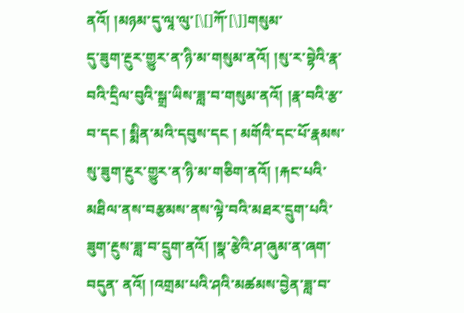ནའོ། །མཉམ་དུ་ལཱ་ལུ་[\[]ཀོ་[\]]གསུམ་
དུ་ཟུག་རྔུར་གྱུར་ན་ཉི་མ་གསུམ་ནའོ། །སུ་ར་བྷེའི་རྣ་བའི་དྲིལ་བུའི་སྒྲ་ཡིས་ཟླ་བ་གསུམ་ནའོ། །རྣ་བའི་རྩ་བ་དང ། སྨིན་མའི་དབུས་དང ། མགོའི་དང་པོ་རྣམས་སུ་ཟུག་རྔུར་གྱུར་ན་ཉི་མ་གཅིག་ནའོ། །རྐང་པའི་མཐིལ་ནས་བརྩམས་ནས་ལྟེ་བའི་མཐར་དྲུག་པའི་ཟུག་རྔུས་ཟླ་བ་དྲུག་ནའོ། །སྣ་རྩེའི་ཤ་ཞུམ་ན་ཞག་བདུན་ ནའོ། །འགྲམ་པའི་ཤའི་མཚམས་བྱེན་ཟླ་བ་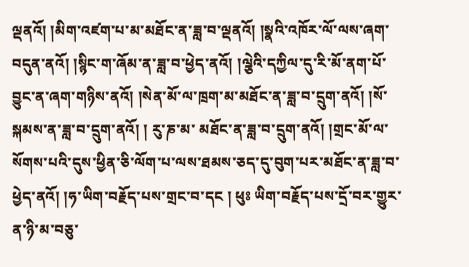ལྡནའོ། །མིག་འཛག་པ་མ་མཐོང་ན་ཟླ་བ་ལྡནའོ། །སྣའི་འཁོར་ལོ་ལས་ཞག་བདུན་ནའོ། །སྙིང་ག་ཞོམ་ན་ཟླ་བ་ཕྱེད་ནའོ། །ལྕེའི་དཀྱིལ་དུ་རི་མོ་ནག་པོ་བྱུང་ན་ཞག་གཉིས་ནའོ། །སེན་མོ་ལ་ཁྲག་མ་མཐོང་ན་ཟླ་བ་དྲུག་ནའོ། །སོ་སྐམས་ན་ཟླ་བ་དྲུག་ནའོ། ། རུ་ཎ་མ་ མཐོང་ན་ཟླ་བ་དྲུག་ནའོ། །གྲང་མོ་ལ་སོགས་པའི་དུས་ཕྱིན་ཅི་ལོག་པ་ལས་ཐམས་ཅད་དུ་བུག་པར་མཐོང་ན་ཟླ་བ་ཕྱེད་ནའོ། །ཧ་ཡིག་བརྗོད་པས་གྲང་བ་དང ། ཕུཿ ཡིག་བརྗོད་པས་དྲོ་བར་གྱུར་ན་ཉི་མ་བཅུ་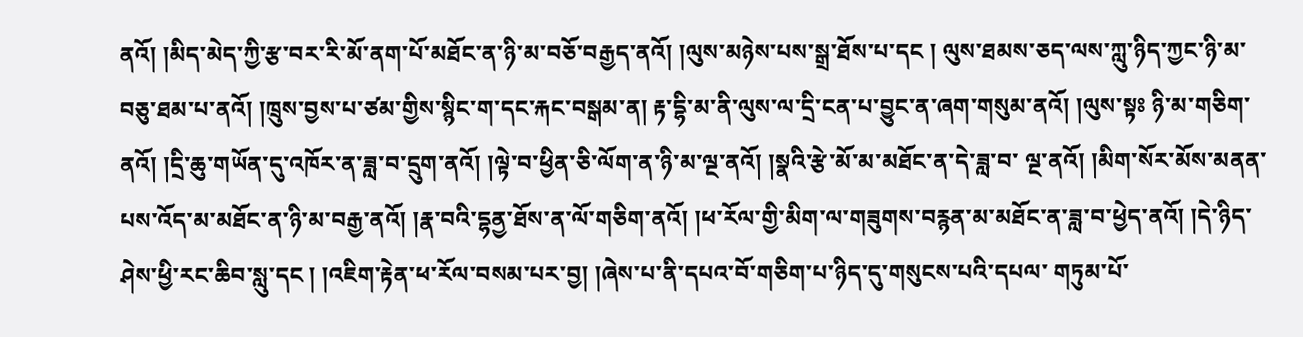ནའོ། །མིད་མེད་ཀྱི་རྩ་བར་རི་མོ་ནག་པོ་མཐོང་ན་ཉི་མ་བཅོ་བརྒྱད་ནའོ། །ལུས་མཉེས་པས་སྒྲ་ཐོས་པ་དང ། ལུས་ཐམས་ཅད་ལས་ཀླུ་ཉིད་ཀྱང་ཉི་མ་བཅུ་ཐམ་པ་ནའོ། །ཁྲུས་བྱས་པ་ཙམ་གྱིས་སྙིང་ག་དང་རྐང་བསྒམ་ན། རྟ་དྷི་མ་ནི་ལུས་ལ་དྲི་ངན་པ་བྱུང་ན་ཞག་གསུམ་ནའོ། །ལུས་སྟཿ ཉི་མ་གཅིག་ནའོ། །དྲི་ཆུ་གཡོན་དུ་འཁོར་ན་ཟླ་བ་དྲུག་ནའོ། །ལྟེ་བ་ཕྱིན་ཅི་ལོག་ན་ཉི་མ་ལྔ་ནའོ། །སྣའི་རྩེ་མོ་མ་མཐོང་ན་དེ་ཟླ་བ་ ལྔ་ནའོ། །མིག་སོར་མོས་མནན་པས་འོད་མ་མཐོང་ན་ཉི་མ་བརྒྱ་ནའོ། །རྣ་བའི་དྷནྱ་ཐོས་ན་ལོ་གཅིག་ནའོ། །ཕ་རོལ་གྱི་མིག་ལ་གཟུགས་བརྙན་མ་མཐོང་ན་ཟླ་བ་ཕྱེད་ནའོ། །དེ་ཉིད་ཤེས་ཕྱི་རང་ཆིབ་སླུ་དང ། །འཇིག་རྟེན་ཕ་རོལ་བསམ་པར་བྱ། །ཞེས་པ་ནི་དཔའ་བོ་གཅིག་པ་ཉིད་དུ་གསུངས་པའི་དཔལ་ གཏུམ་པོ་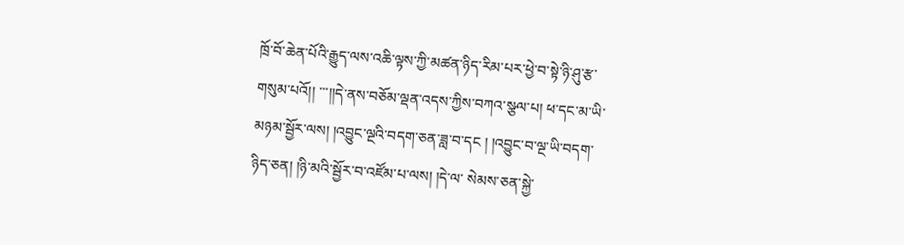ཁྲོ་བོ་ཆེན་པོའི་རྒྱུད་ལས་འཆི་ལྟས་ཀྱི་མཚན་ཉིད་རིམ་པར་ཕྱེ་བ་སྟེ་ཉི་ཤུ་རྩ་གསུམ་པའོ།། ་་་།།དེ་ནས་བཅོམ་ལྡན་འདས་ཀྱིས་བཀའ་སྩལ་པ། ཕ་དང་མ་ཡི་མཉམ་སྦྱོར་ལས། །འབྱུང་ལྔའི་བདག་ཅན་ཟླ་བ་དང ། །འབྱུང་བ་ལྔ་ཡི་བདག་ཉིད་ཅན། །ཉི་མའི་སྦྱོར་བ་འཛོམ་པ་ལས། །དེ་ལ་ སེམས་ཅན་སྐྱེ་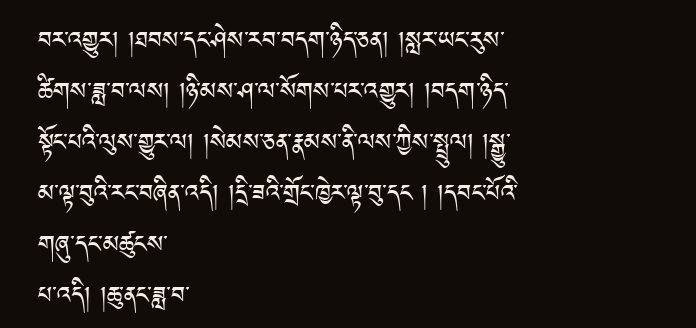བར་འགྱུར། །ཐབས་དང་ཤེས་རབ་བདག་ཉིད་ཅན། །སླར་ཡང་རུས་ཚིགས་ཟླ་བ་ལས། །ཉི་མས་ཤ་ལ་སོགས་པར་འགྱུར། །བདག་ཉིད་སྟོང་པའི་ལུས་གྱུར་ལ། །སེམས་ཅན་རྣམས་ནི་ལས་ཀྱིས་སྤྲུལ། །སྒྱུ་མ་ལྟ་བུའི་རང་བཞིན་འདི། །དྲི་ཟའི་གྲོང་ཁྱེར་ལྟ་བུ་དང ། །དབང་པོའི་གཞུ་དང་མཚུངས་
པ་འདི། །ཆུ་ནང་ཟླ་བ་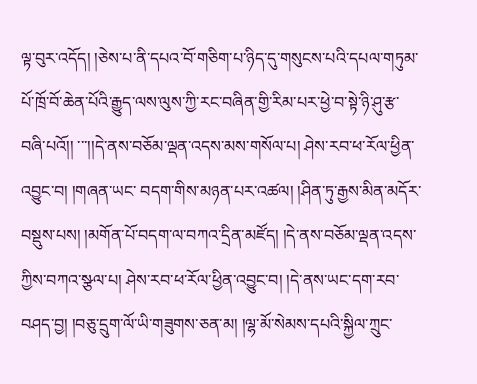ལྟ་བུར་འདོད། །ཅེས་པ་ནི་དཔའ་བོ་གཅིག་པ་ཉིད་དུ་གསུངས་པའི་དཔལ་གཏུམ་པོ་ཁྲོ་བོ་ཆེན་པོའི་རྒྱུད་ལས་ལུས་ཀྱི་རང་བཞིན་གྱི་རིམ་པར་ཕྱེ་བ་སྟེ་ཉི་ཤུ་རྩ་བཞི་པའོ།། ་་་།།དེ་ནས་བཅོམ་ལྡན་འདས་མས་གསོལ་པ། ཤེས་རབ་ཕ་རོལ་ཕྱིན་འབྱུང་བ། །གཞན་ཡང་ བདག་གིས་མཉན་པར་འཚལ། །ཤིན་ཏུ་རྒྱས་མིན་མདོར་བསྡུས་པས། །མགོན་པོ་བདག་ལ་བཀའ་དྲིན་མཛོད། །དེ་ནས་བཅོམ་ལྡན་འདས་ཀྱིས་བཀའ་སྩལ་པ། ཤེས་རབ་ཕ་རོལ་ཕྱིན་འབྱུང་བ། །དེ་ནས་ཡང་དག་རབ་བཤད་བྱ། །བཅུ་དྲུག་ལོ་ཡི་གཟུགས་ཅན་མ། །ལྷ་མོ་སེམས་དཔའི་སྐྱིལ་ཀྲུང་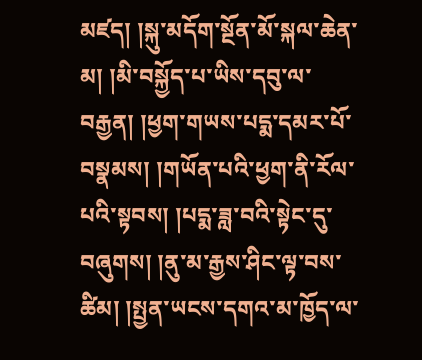མཛད། །སྐུ་མདོག་སྔོན་མོ་སྐལ་ཆེན་མ། །མི་བསྐྱོད་པ་ཡིས་དབུ་ལ་བརྒྱན། །ཕྱག་གཡས་པདྨ་དམར་པོ་བསྣམས། །གཡོན་པའི་ཕྱག་ནི་རོལ་པའི་སྟབས། །པདྨ་ཟླ་བའི་སྟེང་དུ་བཞུགས། །ནུ་མ་རྒྱས་ཤིང་ལྟ་བས་ཚིམ། །སྤྱན་ཡངས་དགའ་མ་ཁྱོད་ལ་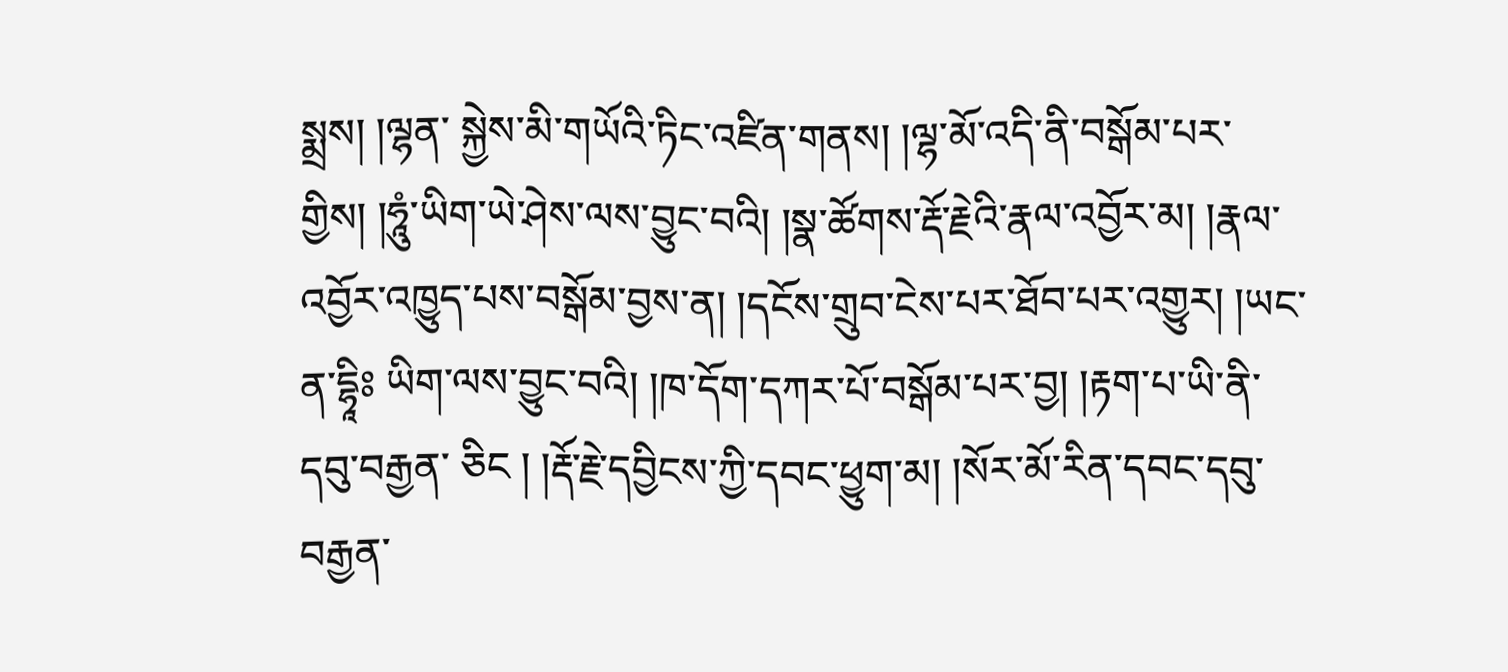སྨྲས། །ལྷན་ སྐྱེས་མི་གཡོའི་ཏིང་འཛིན་གནས། །ལྷ་མོ་འདི་ནི་བསྒོམ་པར་གྱིས། །ཧཱུཾ་ཡིག་ཡེ་ཤེས་ལས་བྱུང་བའི། །སྣ་ཚོགས་རྡོ་རྗེའི་རྣལ་འབྱོར་མ། །རྣལ་འབྱོར་འཁྱུད་པས་བསྒོམ་བྱས་ན། །དངོས་གྲུབ་ངེས་པར་ཐོབ་པར་འགྱུར། །ཡང་ན་དྷཱིཿ ཡིག་ལས་བྱུང་བའི། །ཁ་དོག་དཀར་པོ་བསྒོམ་པར་བྱ། །རྟག་པ་ཡི་ནི་དབུ་བརྒྱན་ ཅིང ། །རྡོ་རྗེ་དབྱིངས་ཀྱི་དབང་ཕྱུག་མ། །སོར་མོ་རིན་དབང་དབུ་བརྒྱན་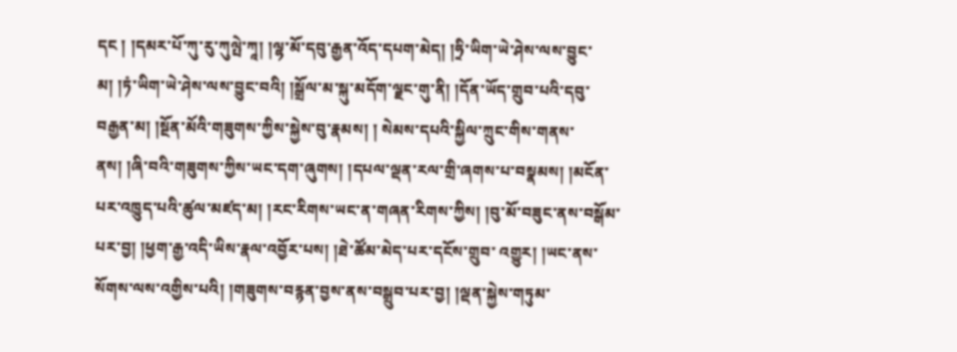དང ། །དམར་པོ་ཀུ་རུ་ཀུལྤེ་ཀཱ། །ལྷ་མོ་དབུ་རྒྱན་འོད་དཔག་མེད། །ཧྲི་ཡིག་ཡེ་ཤེས་ལས་བྱུང་མ། །ཏཾ་ཡིག་ཡེ་ཤེས་ལས་བྱུང་བའི། །སྒྲོལ་མ་སྐུ་མདོག་ལྗང་གུ་ནི། །དོན་ཡོད་གྲུབ་པའི་དབུ་བརྒྱན་མ། །སྔོན་མོའི་གཟུགས་ཀྱིས་སྐྱེས་བུ་རྣམས། ། སེམས་དཔའི་སྐྱིལ་ཀྲུང་གིས་གནས་ནས། །ཞི་བའི་གཟུགས་ཀྱིས་ཡང་དག་ཞུགས། །དཔལ་ལྡན་རལ་གྲི་ཞགས་པ་བསྣམས། །མངོན་པར་འཁྱུད་པའི་ཚུལ་མཛད་མ། །རང་རིགས་ཡང་ན་གཞན་རིགས་ཀྱིས། །བུ་མོ་བཟུང་ནས་བསྒོམ་པར་བྱ། །ཕྱག་རྒྱ་འདི་ཡིས་རྣལ་འབྱོར་པས། །ཐེ་ཚོམ་མེད་པར་དངོས་གྲུབ་ འགྱུར། །ཡང་ནས་སོགས་ལས་འགྱིས་པའི། །གཟུགས་བརྙན་བྱས་ནས་བསྒྲུབ་པར་བྱ། །ལྡན་སྐྱེས་གཏུམ་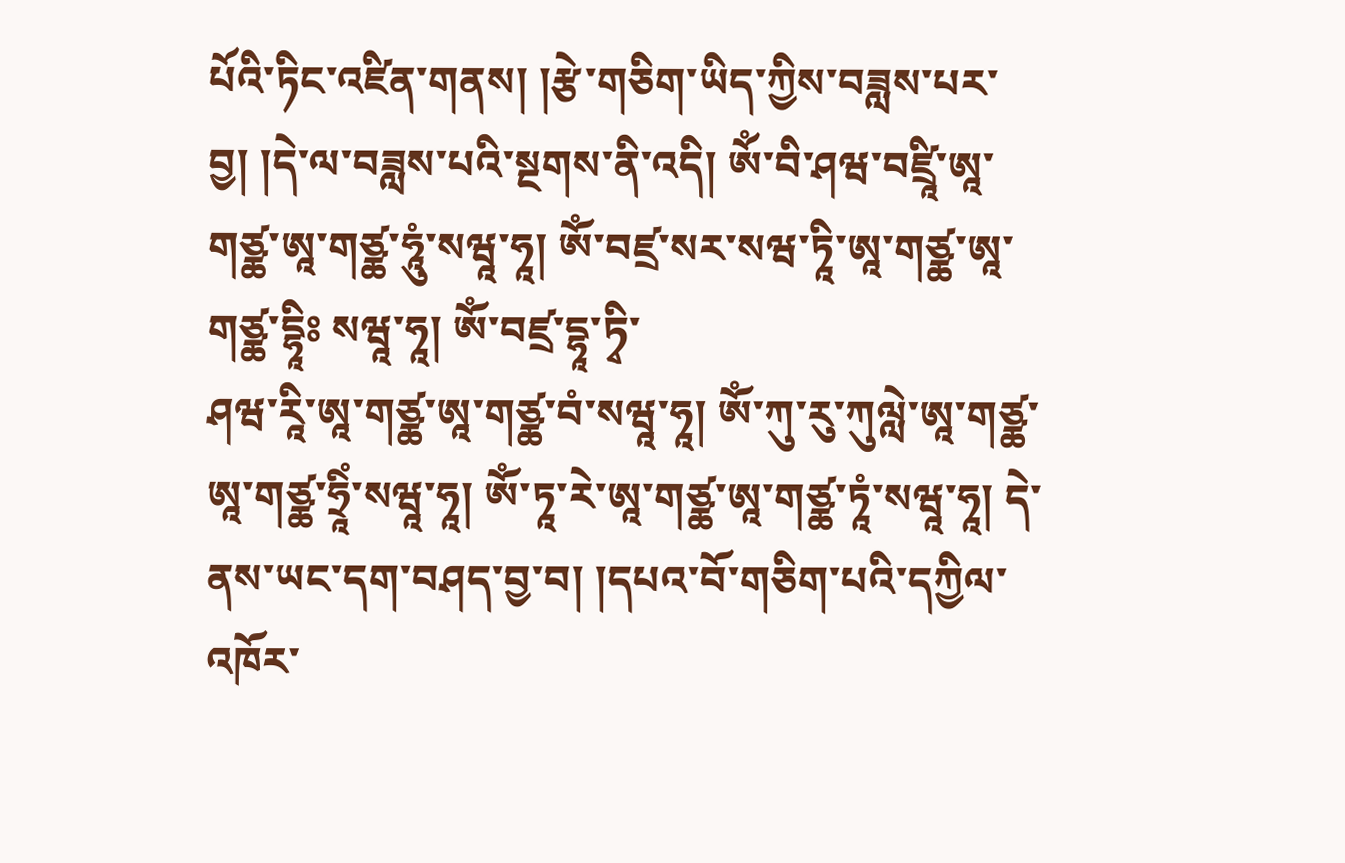པོའི་ཏིང་འཛིན་གནས། །རྩེ་གཅིག་ཡིད་ཀྱིས་བཟླས་པར་བྱ། །དེ་ལ་བཟླས་པའི་སྔགས་ནི་འདི། ཨོཾ་བི་ཤཝ་བཛྲཱི་ཨཱ་གཙྪ་ཨཱ་གཙྪ་ཧཱུཾ་སཝཱ་ཧཱ། ཨོཾ་བཛྲ་སར་སཝ་ཏཱི་ཨཱ་གཙྪ་ཨཱ་གཙྪ་དྷཱིཿ སཝཱ་ཧཱ། ཨོཾ་བཛྲ་དྷཱ་ཏྭི་
ཤཝ་རཱི་ཨཱ་གཙྪ་ཨཱ་གཙྪ་བཾ་སཝཱ་ཧཱ། ཨོཾ་ཀུ་རུ་ཀུལླེ་ཨཱ་གཙྪ་ཨཱ་གཙྪ་ཧྲཱིཾ་སཝཱ་ཧཱ། ཨོཾ་ཏཱ་རེ་ཨཱ་གཙྪ་ཨཱ་གཙྪ་ཏཱཾ་སཝཱ་ཧཱ། དེ་ནས་ཡང་དག་བཤད་བྱ་བ། །དཔའ་བོ་གཅིག་པའི་དཀྱིལ་འཁོར་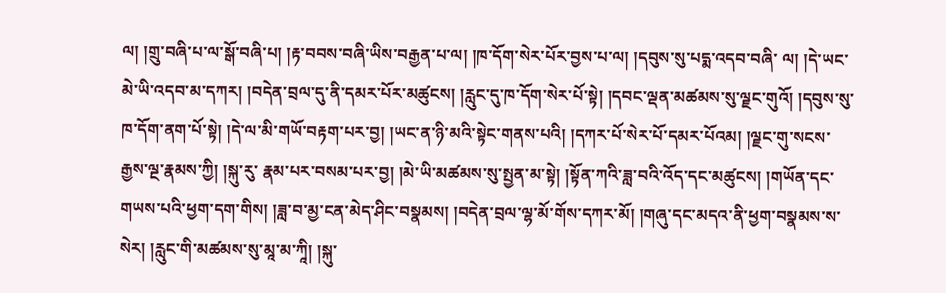ལ། །གྲུ་བཞི་པ་ལ་སྒོ་བཞི་པ། །རྟ་བབས་བཞི་ཡིས་བརྒྱན་པ་ལ། །ཁ་དོག་སེར་པོར་བྱས་པ་ལ། །དབུས་སུ་པདྨ་འདབ་བཞི་ ལ། །དེ་ཡང་མེ་ཡི་འདབ་མ་དཀར། །བདེན་བྲལ་དུ་ནི་དམར་པོར་མཚུངས། །རླུང་དུ་ཁ་དོག་སེར་པོ་སྟེ། །དབང་ལྡན་མཚམས་སུ་ལྗང་གུའོ། །དབུས་སུ་ཁ་དོག་ནག་པོ་སྟེ། །དེ་ལ་མི་གཡོ་བརྟག་པར་བྱ། །ཡང་ན་ཉི་མའི་སྟེང་གནས་པའི། །དཀར་པོ་སེར་པོ་དམར་པོའམ། །ལྗང་གུ་སངས་རྒྱས་ལྔ་རྣམས་ཀྱི། །སྐུ་རུ་ རྣམ་པར་བསམ་པར་བྱ། །མེ་ཡི་མཚམས་སུ་སྤྱན་མ་སྟེ། །སྟོན་ཀའི་ཟླ་བའི་འོད་དང་མཚུངས། །གཡོན་དང་གཡས་པའི་ཕྱག་དག་གིས། །ཟླ་བ་མྱ་ངན་མེད་ཤིང་བསྣམས། །བདེན་བྲལ་ལྷ་མོ་གོས་དཀར་མོ། །གཞུ་དང་མདའ་ནི་ཕྱག་བསྣམས་ས་སེར། །རླུང་གི་མཚམས་སུ་མཱ་མ་ཀཱི། །སྐུ་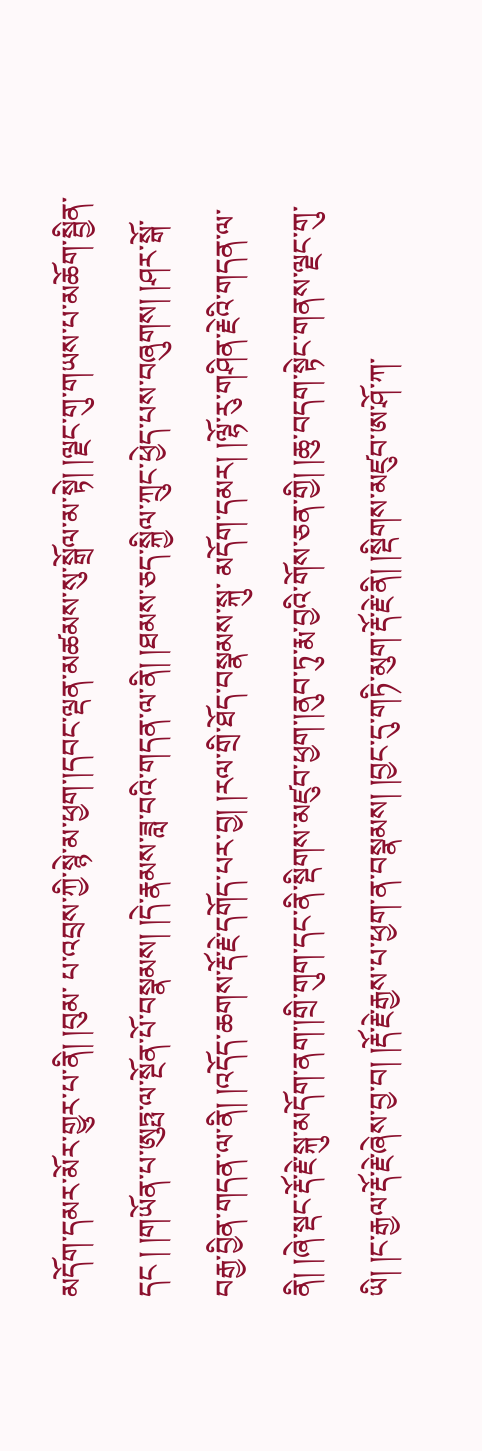མདོག་དམར་མོར་གྱུར་པ་ནི། །བུམ་ པ་འབྲས་ཀྱི་སྙེ་མ་ཕྱག་།དབང་ལྡན་མཚམས་སུ་སྒྲོལ་མ་སྟེ། །ལྗང་གུ་གཡས་པ་མཆོག་སྦྱིན་དང ། །གཡོན་པ་ཨུཏྤ་ལ་སྔོན་པོ་བསྣམས། །དེ་རྣམས་ཟླ་བའི་གདན་ལ་ནི། །ཐམས་ཅད་སྐྱིལ་ཀྲུང་ཕྱེད་པས་བཞུགས། །ཤར་སྒོ་བརྒྱ་བྱིན་གདན་ལ་ནི། །འདོད་ཆགས་རྡོ་རྗེ་དགོད་པར་བྱ། །རལ་གྲི་ཐོད་བསྣམས་སྐུ་ མདོག་དམར། །ལྷོ་རུ་གཤིན་རྗེའི་གདན་ལ་ནི། །ཞེ་སྡང་རྡོ་རྗེ་སྐུ་མདོག་ནག་།གྲི་གུག་དང་ནི་སྡིགས་མཛུབ་ཕྱག་།ནུབ་ཏུ་རྨ་བྱའི་གོས་ཅན་གྱི། །ཆུ་བདག་སྟེང་གནས་ལྗང་གུ་ཡི། །ང་རྒྱལ་རྡོ་རྗེ་ཞེས་བྱ་བ། །རྡོ་རྗེ་རྒྱས་པ་ཕྱག་ན་བསྣམས། །བྱང་དུ་གཏི་མུག་རྡོ་རྗེ་ནི། །སྡིགས་མཛུབ་ཨ་ཤོ་ཀ་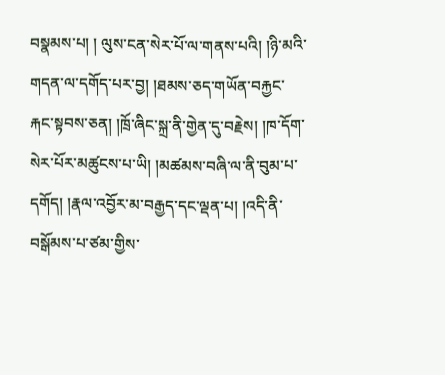བསྣམས་པ། ། ལུས་ངན་སེར་པོ་ལ་གནས་པའི། །ཉི་མའི་གདན་ལ་དགོད་པར་བྱ། །ཐམས་ཅད་གཡོན་བརྐྱང་རྐང་སྟབས་ཅན། །ཁྲོ་ཞིང་སྐྲ་ནི་གྱེན་དུ་བརྗེས། །ཁ་དོག་སེར་པོར་མཚུངས་པ་ཡི། །མཚམས་བཞི་ལ་ནི་བུམ་པ་དགོད། །རྣལ་འབྱོར་མ་བརྒྱད་དང་ལྡན་པ། །འདི་ནི་བསྒོམས་པ་ཙམ་གྱིས་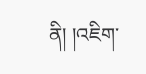ནི། །འཇིག་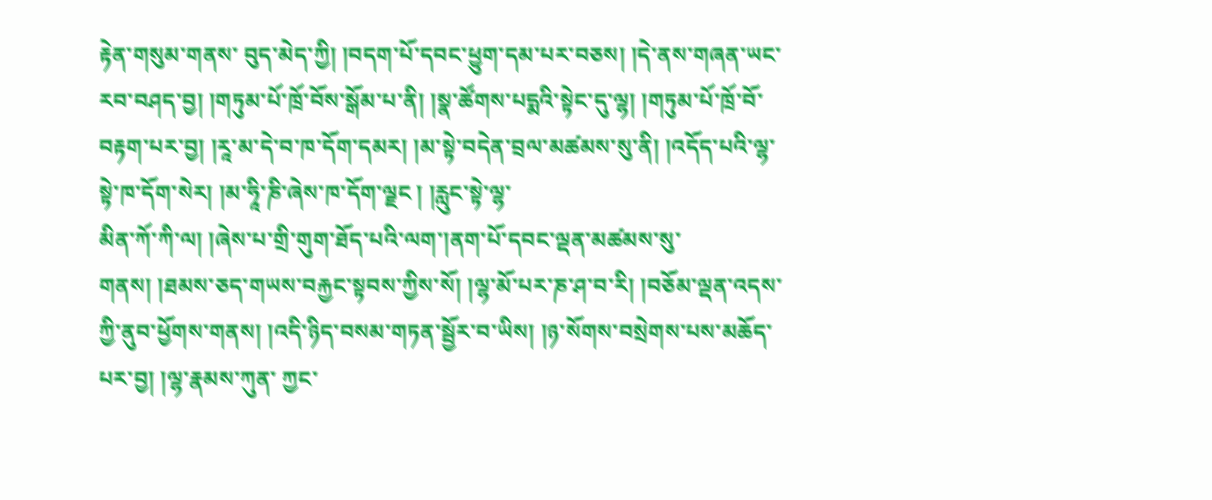རྟེན་གསུམ་གནས་ བུད་མེད་ཀྱི། །བདག་པོ་དབང་ཕྱུག་དམ་པར་བཅས། །དེ་ནས་གཞན་ཡང་རབ་བཤད་བྱ། །གཏུམ་པོ་ཁྲོ་བོས་སྒོམ་པ་ནི། །སྣ་ཚོགས་པདྨའི་སྟེང་དུ་ལྷ། །གཏུམ་པོ་ཁྲོ་བོ་བརྟག་པར་བྱ། །རཱ་མ་དེ་བ་ཁ་དོག་དམར། །མ་སྟེ་བདེན་བྲལ་མཚམས་སུ་ནི། །འདོད་པའི་ལྷ་སྟེ་ཁ་དོག་སེར། །མ་ཧཱི་ཎི་ཞེས་ཁ་དོག་ལྗང ། །རླུང་སྟེ་ལྷ་
མིན་ཀོ་ཀི་ལ། །ཞེས་པ་གྲི་གུག་ཐོད་པའི་ལག་།ནག་པོ་དབང་ལྡན་མཚམས་སུ་གནས། །ཐམས་ཅད་གཡས་བརྐྱང་སྟབས་ཀྱིས་སོ། །ལྷ་མོ་པར་ཎ་ཤ་བ་རི། །བཅོམ་ལྡན་འདས་ཀྱི་ནུབ་ཕྱོགས་གནས། །འདི་ཉིད་བསམ་གཏན་སྦྱོར་བ་ཡིས། །ཉ་སོགས་བསྲེགས་པས་མཆོད་པར་བྱ། །ལྷ་རྣམས་ཀུན་ ཀྱང་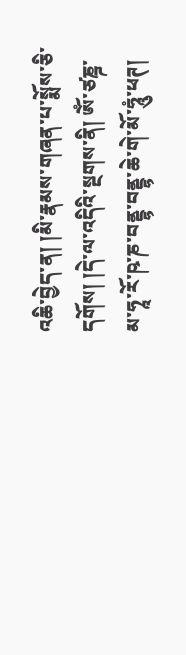འཆི་བྱེད་ན། །མི་རྣམས་གཞན་པ་སྨོས་ཅི་དགོས། །དེ་ལ་འདིའི་སྔགས་ནི། ཨོཾ་ཙཎྜ་མ་ཧཱ་རོ་ཥ་ཎ་བནྡྷ་བནྡྷ་ཆེ་གེ་མོ་ཧཱུཾ་ཕཊ།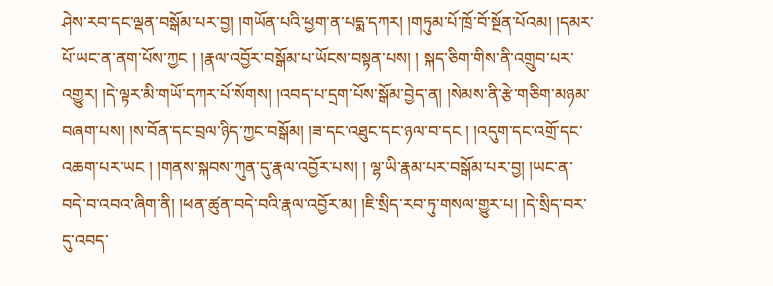ཤེས་རབ་དང་ལྡན་བསྒོམ་པར་བྱ། །གཡོན་པའི་ཕྱག་ན་པདྨ་དཀར། །གཏུམ་པོ་ཁྲོ་བོ་སྔོན་པོའམ། །དམར་པོ་ཡང་ན་ནག་པོས་ཀྱང ། །རྣལ་འབྱོར་བསྒོམ་པ་ཡོངས་བསྟན་པས། ། སྐད་ཅིག་གིས་ནི་འགྲུབ་པར་འགྱུར། །དེ་ལྟར་མི་གཡོ་དཀར་པོ་སོགས། །འབད་པ་དྲག་པོས་སྒོམ་བྱེད་ན། །སེམས་ནི་རྩེ་གཅིག་མཉམ་བཞག་པས། །ས་བོན་དང་བྲལ་ཉིད་ཀྱང་བསྒོམ། །ཟ་དང་འཐུང་དང་ཉལ་བ་དང ། །འདུག་དང་འགྲོ་དང་འཆག་པར་ཡང ། །གནས་སྐབས་ཀུན་དུ་རྣལ་འབྱོར་པས། ། ལྷ་ཡི་རྣམ་པར་བསྒོམ་པར་བྱ། །ཡང་ན་བདེ་བ་འབའ་ཞིག་ནི། །ཕན་ཚུན་བདེ་བའི་རྣལ་འབྱོར་མ། །ཇི་སྲིད་རབ་ཏུ་གསལ་གྱུར་པ། །དེ་སྲིད་བར་དུ་འབད་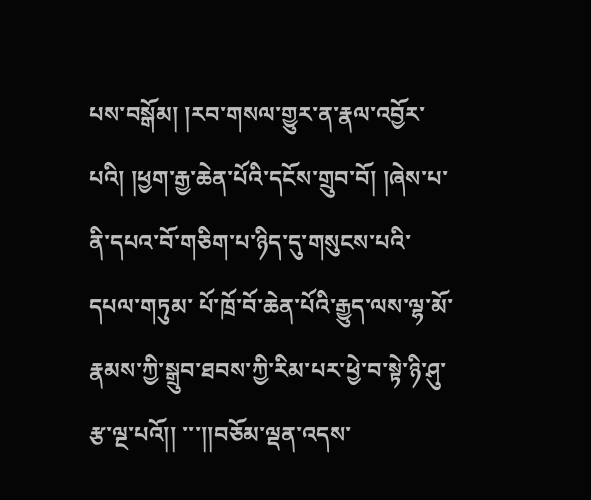པས་བསྒོམ། །རབ་གསལ་གྱུར་ན་རྣལ་འབྱོར་པའི། །ཕྱག་རྒྱ་ཆེན་པོའི་དངོས་གྲུབ་བོ། །ཞེས་པ་ནི་དཔའ་བོ་གཅིག་པ་ཉིད་དུ་གསུངས་པའི་དཔལ་གཏུམ་ པོ་ཁྲོ་བོ་ཆེན་པོའི་རྒྱུད་ལས་ལྷ་མོ་རྣམས་ཀྱི་སྒྲུབ་ཐབས་ཀྱི་རིམ་པར་ཕྱེ་བ་སྟེ་ཉི་ཤུ་རྩ་ལྔ་པའོ།། ་་་།།བཅོམ་ལྡན་འདས་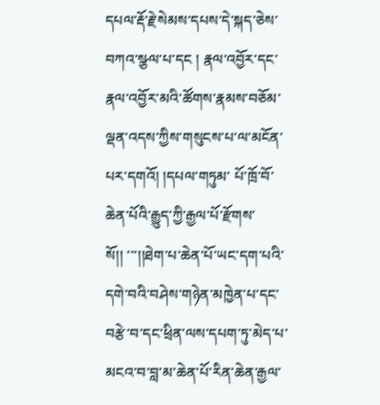དཔལ་རྡོ་རྗེ་སེམས་དཔས་དེ་སྐད་ཅེས་བཀའ་སྩལ་པ་དང ། རྣལ་འབྱོར་དང་རྣལ་འབྱོར་མའི་ཚོགས་རྣམས་བཅོམ་ལྡན་འདས་ཀྱིས་གསུངས་པ་ལ་མངོན་པར་དགའོ། །དཔལ་གཏུམ་ པོ་ཁྲོ་བོ་ཆེན་པོའི་རྒྱུད་ཀྱི་རྒྱལ་པོ་རྫོགས་སོ།། ་་་།།ཐེག་པ་ཆེན་པོ་ཡང་དག་པའི་དགེ་བའི་བཤེས་གཉེན་མཁྱེན་པ་དང་བརྩེ་བ་དང་ཕྲིན་ལས་དཔག་ཏུ་མེད་པ་མངའ་བ་བླ་མ་ཆེན་པོ་རིན་ཆེན་རྒྱལ་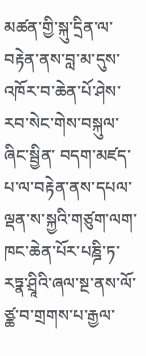མཚན་གྱི་སྐུ་དྲིན་ལ་བརྟེན་ནས་བླ་མ་དུས་འཁོར་བ་ཆེན་པོ་ཤེས་རབ་སེང་གེས་བསྐུལ་ཞིང་སྦྱིན་ བདག་མཛད་པ་ལ་བརྟེན་ནས་དཔལ་ལྡན་ས་སྐྱའི་གཙུག་ལག་ཁང་ཆེན་པོར་པཎྜི་ཏ་རཏྣ་ཤྲཱིའི་ཞལ་སྔ་ནས་ལོ་ཙྪ་བ་གྲགས་པ་རྒྱལ་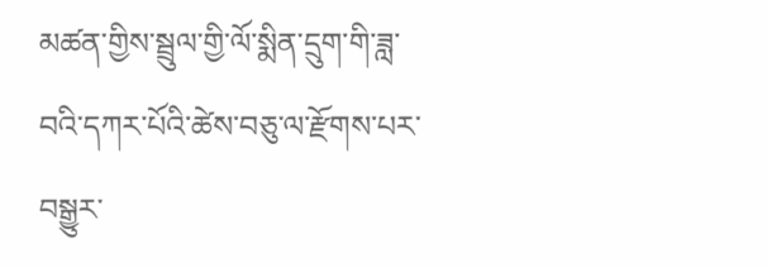མཚན་གྱིས་སྦྲུལ་གྱི་ལོ་སྨིན་དྲུག་གི་ཟླ་བའི་དཀར་པོའི་ཚེས་བཅུ་ལ་རྫོགས་པར་བསྒྱུར་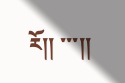རོ།། ་་་།།